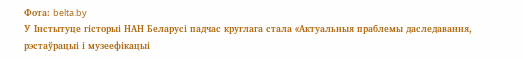Фота: belta.by
У Інстытуце гісторыі НАН Беларусі падчас круглага стала «Актуальныя праблемы даследавання, рэстаўрацыі і музеефікацыі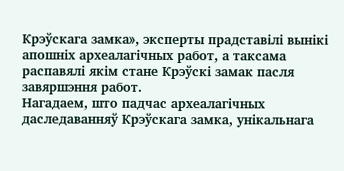Крэўскага замка», эксперты прадставілі вынікі апошніх археалагічных работ, а таксама распавялі якім стане Крэўскі замак пасля завяршэння работ.
Нагадаем, што падчас археалагічных даследаванняў Крэўскага замка, унікальнага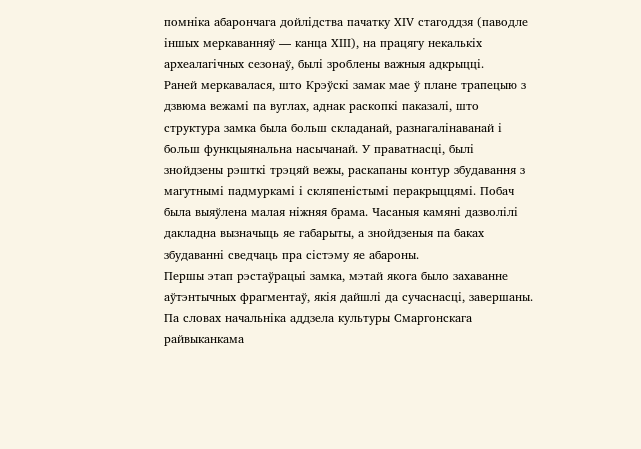помніка абарончага дойлідства пачатку XІV стагоддзя (паводле іншых меркаванняў — канца ХІІІ), на працягу некалькіх археалагічных сезонаў, былі зроблены важныя адкрыцці.
Раней меркавалася, што Крэўскі замак мае ў плане трапецыю з дзвюма вежамі па вуглах, аднак раскопкі паказалі, што структура замка была больш складанай, разнагалінаванай і больш функцыянальна насычанай. У праватнасці, былі знойдзены рэшткі трэцяй вежы, раскапаны контур збудавання з магутнымі падмуркамі і скляпеністымі перакрыццямі. Побач была выяўлена малая ніжняя брама. Часаныя камяні дазволілі дакладна вызначыць яе габарыты, а знойдзеныя па баках збудаванні сведчаць пра сістэму яе абароны.
Першы этап рэстаўрацыі замка, мэтай якога было захаванне аўтэнтычных фрагментаў, якія дайшлі да сучаснасці, завершаны. Па словах начальніка аддзела культуры Смаргонскага райвыканкама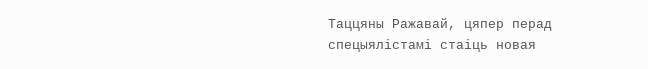Таццяны Ражавай, цяпер перад спецыялістамі стаіць новая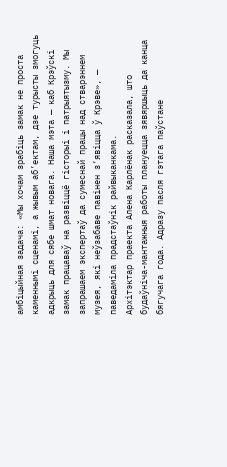амбіцыйная задача: «Мы хочам зрабіць замак не проста каменнымі сценамі, а жывым аб’ектам, дзе турысты змогуць адкрыць для сябе шмат новага. Наша мэта — каб Крэўскі замак працаваў на развіццё гісторыі і патрыятызму. Мы запрашаем экспертаў да сумеснай працы над стварэннем музея, які неўзабаве павінен з’явіцца ў Крэве», — паведаміла прадстаўнік райвыканкама.
Архітэктар праекта Алена Карлёнак расказала, што будаўніча-мантажныя работы плануецца зявяршыць да канца бягучага года. Адразу пасля гэтага паўстане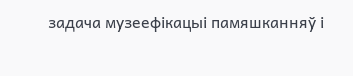задача музеефікацыі памяшканняў і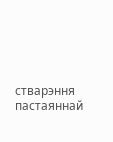стварэння пастаяннай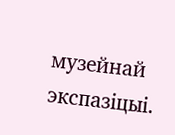музейнай экспазіцыі.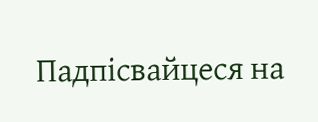Падпісвайцеся на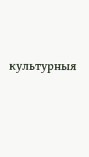культурныя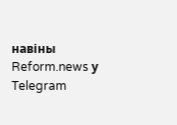навіны Reform.news у Telegram